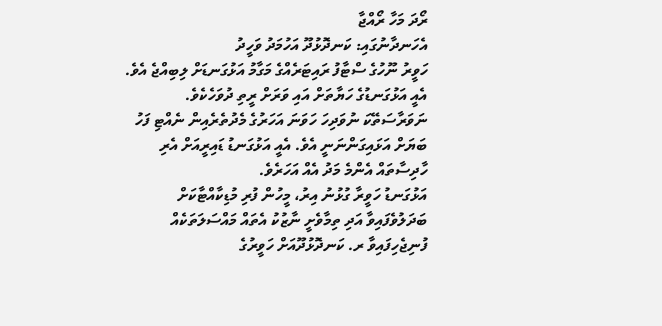ރޯދަ މަހާ ރޯއްޖާ
އެހަނދާނުގައި: ކަނދޮޅުދޫ އަހުމަދު ވަހީދު
ހަވީރު ނޫހުގެ ސްޓާފު ރައިޓަރެއްގެ މަގާމު އަޅުގަނޑަށް ލިބިއްޖެ އެވެ. އެއީ އަޅުގަނޑުގެ ހަޔާތަށް އައި ވަރަށް ރީތި ދުވަހެކެވެ. ނަވަރާސަތޭކަ ނުވަދިހަ ހަވަނަ އަހަރުގެ މެދުތެރެއިން ނެއްޓި ފަހު ބަޔަށް އަޅައިގަންނަނީ އެވެ. އެއީ އަޅުގަނޑު ޑައިރީއަށް އެރި ހާދިސާތައް އެންމެ މަދު އެއް އަހަރެވެ.
އަޅުގަނޑު ހަވީރާ ގުޅުނު އިރު، މީހުން ފުރި މުޑިކާއްޓާކަށް ބަދަލުވެފައިވާ އަދި ތިމާވެށީ ނާޒުކު އެތައް މައްސަލަތަކެއް ފުނިޖެހިފައިވާ ރ. ކަނދޮޅުދޫއަށް ހަވީރުގެ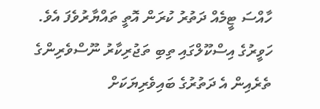ހާއްސަ ޓީމެއް ދަތުރު ކުރަން އޮތީ ތައްޔާރުވެފަ އެވެ. ހަވީރުގެ އިސްކޫލްގައި ތިބި ތަޖުރިކާރު ނޫސްވެރިންގެ ތެރެއިން އެ ދަތުރުގެ ބައިވެރިޔަކަށް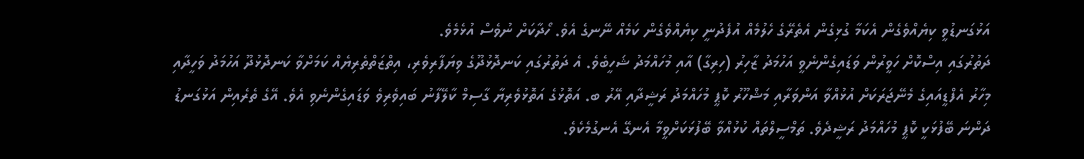އަޅުގަނޑުވީ ކިޔެއްވެގެން އެކަމާ ގުޅިގެން އެތެރޭގެ ހެލުމެއް އުފެދުނީ ކިޔެއްވެގެން ކަމެއް ނޭނގެ އެވެ. ހޯދާކަށް ނުވެސް އުޅެމެވެ.
ދަތުރުގައި އިސްކޮށް ހަވީރުން ވަޑައިގެންނެވީ އަހުމަދު ޒާހިރު (ހިރިގާ) އާއި މުހައްމަދު ޝަހީބެވެ. އެ ދަތުރުގައި ކަނދޮޅުދޫގެ ވިޔަފާރިވެރި، އިތްޒަތްތެރިޔެއް ކަމަށްވާ ކަނދޮޅުދޫ އަހުމަދު ވަހީދާއި މިހާރު އެފްޑީއައިގެ މެނޭޖަރަކަށް އުޅުއްވާ އަންވަރާއި މަޝްހޫރު ކޮޕީ މުހައްމަދު ރަޝީދާއި އޭރު ބ. އަތޮޅުގެ އަތޮޅުވެރިޔާ ގާސިމް ކާލޭފާނު ބައިވެރިވެ ވަޑައިގެންނެވި އެވެ. އޭގެ ތެރެއިން އަޅުގަނޑު ދަންނަ ބޭފުޅަކީ ކޮޕީ މުހައްމަދު ރަޝީދެވެ. ތަމްސީލްތައް ކުޅުއްވާ ބޭފުޅަކަށްވީމާ އެނގޭ އެނގުމެކެވެ.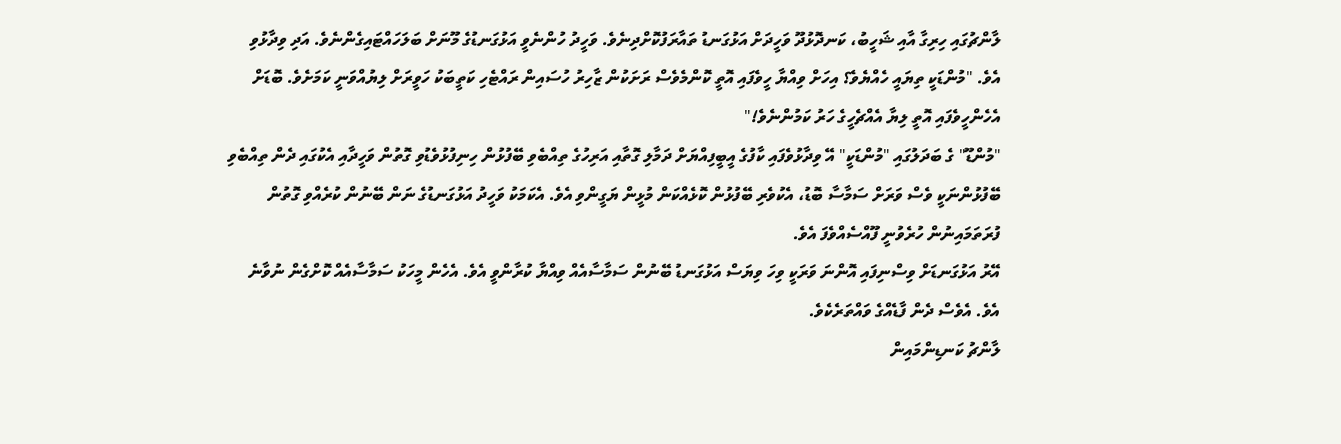ލާންޗުގައި ހިރިގާ އާއި ޝަހީބު، ކަނދޮޅުދޫ ވަހީދަށް އަޅުގަނޑު ތައާރަފުކޮށްދިނެވެ. ވަހީދު ހުންނެވީ އަޅުގަނޑުގެ މޫނަށް ބަލަހައްޓައިގެންނެވެ. އަދި ވިދާޅުވި އެވެ. "މުންޑަކީ ތިޔައީ ހެއްޔެވެ؟ އިހަށް ވިއްޔާ ހީވެފައި އޮތީ ކޮންމެވެސް ރަށަކުން ޒާހިރު ހުސައިން ރައްޓެހި ކަތީބަކު ހަވީރަށް ލިޔުއްވަނީ ކަމަށެވެ. ބޮޑަށް އެހެންހީވެފައި އޮތީ ލިޔާ އެއްޗެހީގެ ހަރު ކަމުންނެވެ!"
"މުންޑޫ" ގެ ބަދަލުގައި "މުންޑަކީ" އޭ ވިދާޅުވެފައި ކާފުގެ އީބީފިއްޔަށް ދަމާލި ގޮތާއި އަރިހުގެ ތިއްބެވި ބޭފުޅުން ހިނިފުޅުވެޑުވި ގޮތުން ވަހީދާއި އެކުގައި ދެން ތިއްބެވި ބޭފުޅުންނަކީ ވެސް ވަރަށް ސަމާސާ ބޮޑު، އެކުވެރި ބޭފުޅުން ކޮޅެއްކަން މުޅީން ޔަގީންވި އެވެ. އެކަމަކު ވަހީދު އަޅުގަނޑުގެ ނަން ބޭނުން ކުރެއްވި ގޮތުން ފުރަތަމައިނުން ހުރެވުނީ ފޫއްސެއްވެފަ އެވެ.
އޭރު އަޅުގަނޑަށް ވިސްނިފައި އޮންނަ ވަރަކީ ވިހަ ވިޔަސް އަޅުގަނޑު ބޭނުން ސަމާސާއެއް ވިއްޔާ ކުރާންވީ އެވެ. އެހެން މީހަކު ސަމާސާއެއް ކޮށްގެން ނުވާނެ އެވެ. އެވެސް ދެން ފާޑެއްގެ ވައްތަރެކެވެ.
ލާންޗު ކަނޑިންމައިން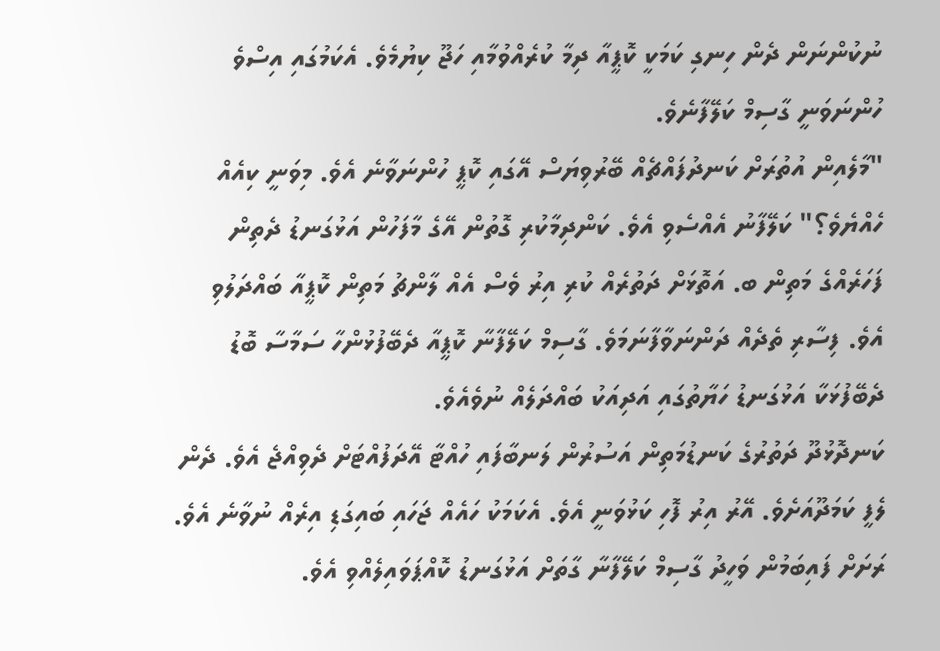ނުކުންނަން ދެން ހިނގި ކަމަކީ ކޮޕީއާ ދިމާ ކުރެއްވުމާއި ހަޖޫ ކިޔުމެވެ. އެކަމުގައި އިސްވެ ހުންނަވަނީ ގާސިމް ކަލޭފާނެވެ.
"މާލެއިން އުތުރަށް ކަނދުފައްޗެއް ބޭރުވިޔަސް އޭގައި ކޮޕީ ހުންނަވާނެ އެވެ. މިވަނީ ކިއެއް ހެއްޔެވެ؟" ކަލޭފާނު އެއްސެވި އެވެ. ކަންދިމާކުރި ގޮތުން އޭގެ މާފަހުން އަޅުގަނޑު ދެތިން ފަހަރެއްގެ މަތިން ބ. އަތޮޅަށް ދަތުރެއް ކުރި އިރު ވެސް އެއް ލާންޗު މަތިން ކޮޕީއާ ބައްދަލުވި އެވެ. ފިސާރި ތެދެއް ދަންނަވާފާނަމަވެ. ގާސިމް ކަލޭފާނާ ކޮޕީއާ ދެބޭފުޅުންހާ ސަމާސާ ބޮޑު ދެބޭފުޅަކާ އަޅުގަނޑު ހަޔާތުގައި އަދިއަކު ބައްދަލެއް ނުވެއެވެ.
ކަނދޮޅުދޫ ދަތުރުގެ ކަނޑުމަތިން އަސުރުން ލަނބާފައި ހުއްޓާ އޭދަފުއްޓަށް ދެވިއްޖެ އެވެ. ދެން ލެފީ ކަމަދޫއަށެވެ. އޭރު އިރު ފޮހި ކަޅުވަނީ އެވެ. އެކަމަކު ހައެއް ޖަހައި ބައިގަޑި އިރެއް ނުވާނެ އެވެ. ރަށަށް ފައިބަމުން ވަހީދު ގާސިމް ކަލޭފާނާ ގާތަށް އަޅުގަނޑު ކޮއްޕަވައިލެއްވި އެވެ.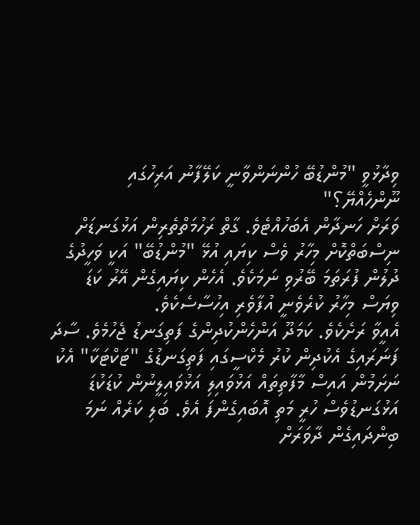ވިދާޅުވީ "މުންޑުބޭ ހުންނަންވާނީ ކަލޭފާނު އަރިހުގައި ނޫންހެއްޔޭ؟"
ވަރަށް ހަނދާން އެބަހުއްޓެވެ. ގާތް ރަހުމަތްތެރިން އަޅުގަނޑަށް ނިސްބަތްކޮށް މިހާރު ވެސް ކިޔައި އުޅޭ "މުންޑުބޭ" އަކީ ވަހީދުގެ ދުލުން ފުރަތަމަ ބޭރުވި ނަމަކެވެ. އެހެން ކިޔައިގެން އޭރު ކަޑަ ވިޔަސް މިހާރު ކުރެވެނީ އުފާވެރި އިހުސާސެކެވެ.
އެއީވާ ރަށެކެވެ. ކަމަދޫ އަންހެންކުދިންގެ ފަތިގަނޑު ޖެހުމެވެ. ސާދަ ފަނަރައިގެ އެކުދިން ކުރު މެކްސީގައި ފަތިގަނޑުގެ "ޓަކްޓަކާ" އެކު ނަށަމުން އައިސް މާފާތިތައް އަޅުވައިލި އަޅުވައިލީނުން ކުޑަކުޑަ އަޅުގަނޑުވެސް ހުރީ މަތި އޮބައިގެންފަ އެވެ. ބަލި ކަރެއް ނަމަ ބިންދައިގެން ދާވަރަށް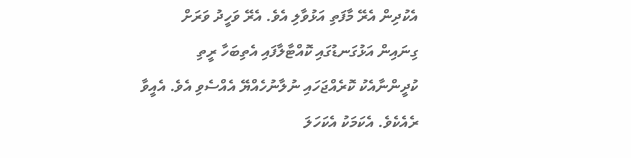އެކުދިން އެރޭ މާފަތި އަޅުވާލި އެވެ. އެރޭ ވަހީދު ވަރަށް ގިނައިން އަޅުގަނޑުގައި ކޮއްޓާލާފައި އެތިބަހާ ރީތި ކުދީންނާއެކު ކޮރެއްޖަހައި ނުލާނުހެއްޔޭ އެއްސެވި އެވެ. އެއީވާ ރެއެކެވެ. އެކަމަކު އެކަހަލަ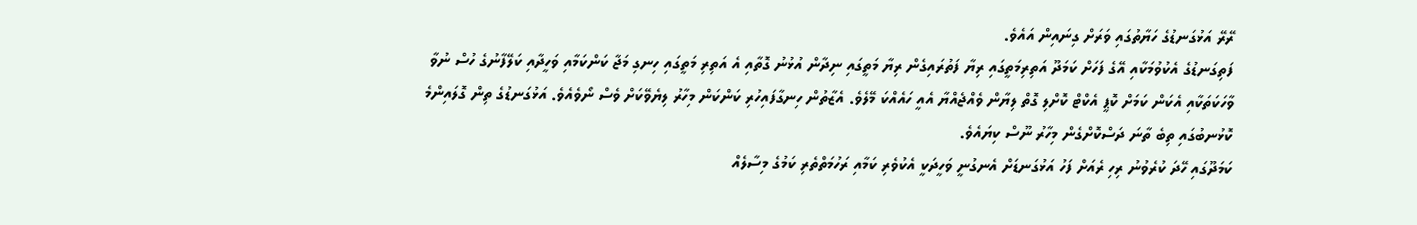ރޭރޭ އަޅުގަނޑުގެ ހަޔާތުގައި ވަރަށް ގިނައިން އައެވެ.
ފަތިގަނޑުގެ އެކުވުމަކާއި އޭގެ ފަހަށް ކަމަދޫ އަތިރިމަތީގައި ރިޔާ ފަތުރައިގެން ރިޔާ މަތީގައި ނިދާން އުޅުނު ގޮތާއި އެ އަތިރި މަތީގައި ހިނގި މަޖާ ކަންކަމާއި ވަހީދާއި ކަލޭފާނުގެ ހުސް ނުވާ ވާހަކަތަކާއި އެކަން ކަމަށް ކޮޕީ އެކްޓް ކޮށްލި ގޮތް ލިޔާން ވެއްޖެއްޔާ އެއީ ހައެއްކަ މޭލެވެ. އެޒާތުން ހިނގާފައިހުރި ކަންކަން މިހާރު ލިޔެވޭކަށް ވެސް ނޯވެއެވެ. އަޅުގަނޑުގެ ތިން ގޮލައިންމެ ކޮޅުނބުގައި ތިބެ ތާނަ ދަސްކޮށްގެން މިހާރު ނޫސް ކިޔައެވެ.
ކަމަދޫގައި ހޭދަ ކުރެވުނު ރިހި ރެއަށް ފަހު އަޅުގަނޑަށް އެނގުނީ ވަހީދަކީ އެކުވެރި ކަމާއި ރަހުމަތްތެރި ކަމުގެ މިސާލެއް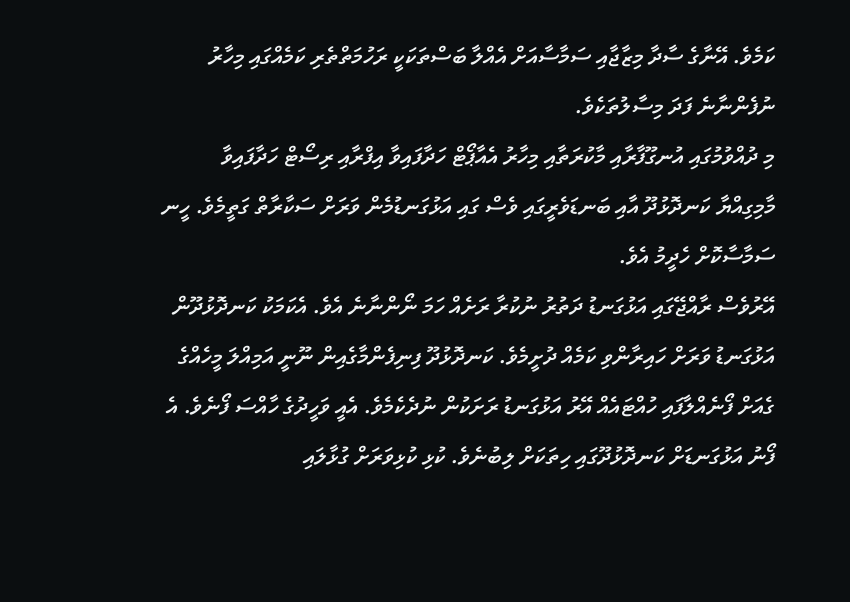ކަމެވެ. އޭނާގެ ސާދާ މިޒާޖާއި ސަމާސާއަށް އެއްލާ ބަސްތަކަކީ ރަހުމަތްތެރި ކަމެއްގައި މިހާރު ނުފެންނާނެ ފަދަ މިސާލުތަކެވެ.
މި ދުއްވުމުގައި އުނގޫފާރާއި މާކުރަތާއި މިހާރު އެއާޕޯޓް ހަދާފައިވާ އިފްރާއި ރިސޯޓް ހަދާފައިވާ މާމިގިއްޔާ ކަނދޮޅުދޫ އާއި ބަނޑަވެރީގައި ވެސް ގައި އަޅުގަނޑުމެން ވަރަށް ސަކާރާތް ގަތީމެވެ. ހީނ ސަމާސާކޮށް ހެދީމު އެވެ.
އޭރުވެސް ރާއްޖޭގައި އަޅުގަނޑު ދަތުރު ނުކުރާ ރަށެއް ހަމަ ނޯންނާނެ އެވެ. އެކަމަކު ކަނދޮޅުދޫން އަޅުގަނޑު ވަރަށް ހައިރާންވި ކަމެއް ދުށީމެވެ. ކަނދޮޅުދޫ ފިނިފެންމާގެއިން ނޫނީ އަމިއްލަ މީހެއްގެ ގެއަށް ފޯނެއްލާފައި ހުއްޓައެއް އޭރު އަޅުގަނޑު ރަށަކުން ނުދެކެމެވެ. އެއީ ވަހީދުގެ ހާއްސަ ފޯނެވެ. އެ ފޯނު އަޅުގަނޑަށް ކަނދޮޅުދޫގައި ހިތަކަށް ލިބުނެވެ. ކުޅި ކުޅިވަރަށް ގުޅާލައި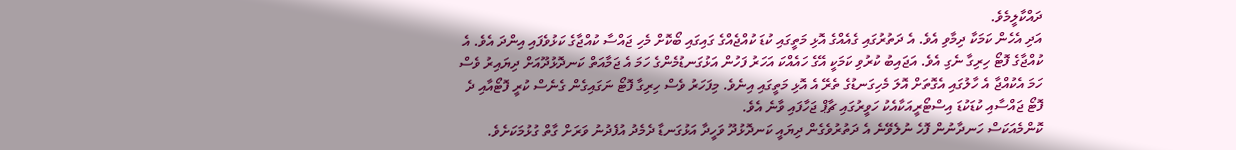ދައްކާލީމެވެ.
އަދި އެހެން ކަމަކާ ދިމާވި އެވެ. އެ ދަތުރުގައި ގެއެއްގެ އޮޅި މަތީގައި ކުޑަ ކުއްޖެއްގެ ގައިގައި ބޯކޮށް މެހި ޖައްސާ ކުއްޖާގެ ކަޅުވެފައި އިންދަ އެވެ. އެ ކުއްޖާގެ ފޮޓޯ ހިރިގާ ނެގި އެވެ. އަޖައިބު ކުރުވި ކަމަކީ އޭގެ ހައެއްކަ އަހަރު ފަހުން އަޅުގަނޑުމެންގެ ހަމަ އެ ޖަމާއަތް ކަނދޮޅުދޫއަށް ދިޔައިރު ވެސް ހަމަ އެކުއްޖާ އެ ހާލުގައި އެގޮތަށް އޮލަ މެހިގަނޑުގެ ތެރޭ އެ އޮޅި މަތީގައި އިނެވެ. މިފަހަރު ވެސް ހިރިގާ ފޮޓޯ ނަގައިގެން ގެނެސް ކުރީ ފޮޓޯއާއި ދެ ފޮޓޯ ޖައްސާއި ކުޑަކުޑަ އިސްޓޯރީއަކާއެކު ހަވީރުގައި ޗާޕް ޖަހާފައި ވާނެ އެވެ.
ކޮންމެއަކަސް ހަނދާނުން ފޮހެ ނުލެވޭނެ އެ ދަތުރުވެގެން ދިޔައީ ކަނދޮޅުދޫ ވަހީދާ އަޅުގަނޑާ ދެމެދު އުފެދުނު ވަރަށް ގާތް ގުޅުމަކަށެވެ.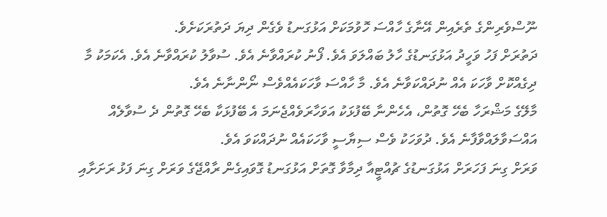ނޫސްވެރިންގެ ތެރެއިން އޭނާގެ ހާއްސަ ހޮވުމަކަށް އަޅުގަނޑު ވެގެން ދިޔަ ދަތުރަކަށެވެ.
ދަތުރަށް ފަހު ވަހީދު އަޅުގަނޑުގެ ހާލު ބައްލަވަ އެވެ. ފޯނު ކުރައްވާނެ އެވެ. ސުވާލު ކުރައްވާނެ އެވެ. އެކަމަކު މާ ދިގެއްކޮށް ވާހަކަ އެއް ނުދައްކަވާނެ އެވެ. މާ ހާއްސަ ވާހަކައެއްވެސް ނޯންނާނެ އެވެ.
މާލޭގެ މަޝްރަހާ ބެހޭ ގޮތުން، އެހެންނާ ބޭފުޅަކު އަވަހާރަވެއްޖެނަމަ އެ ބޭފުޅަކާ ބެހޭ ގޮތުން ދެ ސުވާލެއް އައްސަވާލައްވާފާނެ އެވެ. ދުވަހަކު ވެސް ސިޔާސީ ވާހަކައެއް ނުދައްކަވަ އެވެ.
ވަރަށް ގިނަ ފަހަރަށް އަޅުގަނޑުގެ ޗުއްޓީއާ ދިމާވާ ގޮތަށް އަޅުގަނޑު ގޮވައިގެން ރާއްޖޭގެ ވަރަށް ގިނަ ފަޅު ރަށަށާއި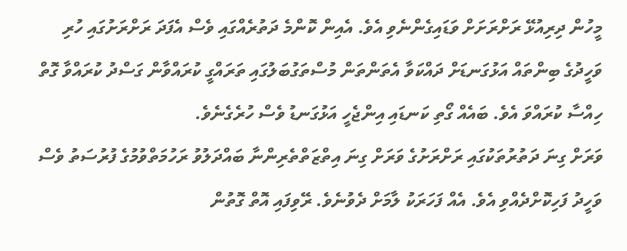މީހުން ދިރިއުޅޭ ރަށްރަށަށް ވަޑައިގެންނެވި އެވެ. އެއިން ކޮންމެ ދަތުރެއްގައި ވެސް އެފަދަ ރަށްރަށުގައި ހުރި ވަހީދުގެ ބިންތައް އަޅުގަނޑަށް ދައްކަވާ އެތަންތަން މުސްތަގުބަލުގައި ތަރައްގީ ކުރައްވާން ގަސްދު ކުރައްވާ ގޮތް ހިއްސާ ކުރައްވަ އެވެ. ބައެއް ގޯތި ކަނޑައި އިންޖެހީ އަޅުގަނޑު ވެސް ހުރެގެނެވެ.
ވަރަށް ގިނަ ދަތުރުތަކުގައި ރަށްރަށުގެ ވަރަށް ގިނަ އިތްޒަތްތެރިންނާ ބައްދަލުވު ރަހުމަތްވުމުގެ ފުރުސަތު ވެސް ވަހީދު ފަހިކޮށްދެއްވި އެވެ. އެއް ފަހަރަކު ލާމަށް ދެވުނެވެ. ރޭވިފައި އޮތް ގޮތުން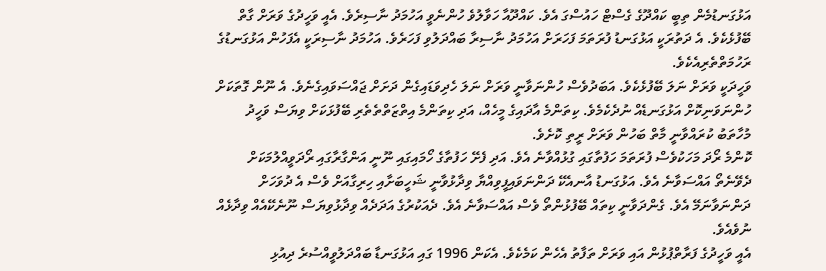އަޅުގަނޑުމެން ތިބީ ކައްދޫގެ ގެސްޓް ހައުސްގަ އެވެ. ކައްދޫއާ ހަވާލުވެ ހުންނެވީ އަހުމަދު ނާސިރެވެ. އެއީ ވަހީދުގެ ވަރަށް ގާތް ބޭފުޅެކެވެ. އެ ދަތުރަކީ އަޅުގަނޑު ފުރަތަމަ ފަހަރަށް އަހުމަދު ނާސިރާ ބައްދަލުވި ފަހަރެވެ. އަހުމަދު ނާސިރަކީ އެފަހުން އަޅުގަނޑުގެ ރަހުމަތްތެރިއެކެވެ.
ވަހީދަކީ ވަރަށް ނަލަ ބޭފުޅެކެވެ. އަބަދުވެސް ހުންނަވާނީ ވަރަށް ނަލަ ހެދިވަޑައިގެން ދަށަށް ޖައްސަވައިގެނެވެ. އެ ނޫން ގޮތަކަށް ހުންނަވަނިކޮށް އަޅުގަނޑެއް ނުދެކެމެވެ. ކިތަންމެ އާދައިގެ މީހެއް، އަދި ކިތަންމެ އިތްޒަތްތެތެރި ބޭފުޅަކަށް ވިޔަސް ވަހީދު މުހާތަބު ކުރައްވާނީ މާތް ބަހުން ވަރަށް ރީތި ކޮށެވެ.
ކޮންމެ ރޯދަ މަހަކުވެސް ފުރަތަމަ ހަފުތާގައި ގުޅުއްވާނެ އެވެ. އަދި ފެށޭ ހަފުތާގެ ހޯމައިގައި ނޫނީ އަންގާރާގައި ރޯދަވީއްލުމަކަށް ދެވޭނެތޯ އައްސަވާނެ އެވެ. އަޅުގަނޑު އާނއެކޭ ދަންނަވައިފީވިއްޔާ ވިދާޅުވާނީ ޝަހީބަށާއި ހިރިގާއަށް ވެސް އެ ދުވަހަށް ދަންނަވާނަމޭ އެވެ. ގެންދަވާނީ ކިތައް ބޭފުޅުންތޯ ވެސް އައްސަވާނެ އެވެ. ދެއަކުރުގެ އަދަދެއް ވިދާޅުވިޔަސް ނޫނެކޭއެއް ވިދާޅެއް ނުވެއެވެ.
އެއީ ވަހީދުގެ ފަރާތްޕުޅުން އައި ވަރަށް ތަފާތު އެހެން ކަމެކެވެ. އެކަން 1996 ގައި އަޅުގަނޑާ ބައްދަލުވީއްސުރެ ދިއުޅި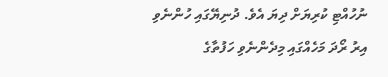ނުހުއްޓި ކުރިޔަށް ދިޔަ އެވެ. ދުނިޔޭގައި ހުންނެވި އިރު ރޯދަ މަހެއްގައި މިދެންނެވި ހަފުތާގެ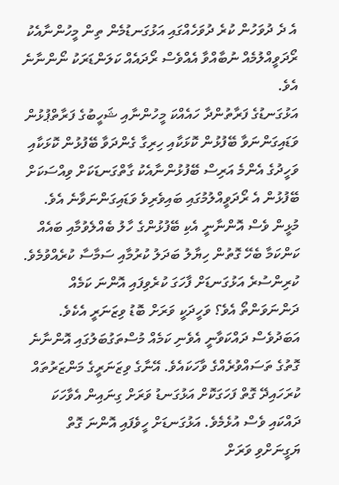އެ ދެ ދުވަހުން ކުރެ ދުވަހެއްގައި އަޅުގަނޑުމެން ތިން މީހުންނާއެކު ރޯދަވީއްލުމެއް ނުބާއްވާ އެއްވެސް ރޯދައެއް ކަލަންޑަރަކު ނޯންނާނެ އެވެ.
އަޅުގަނޑުގެ ފަރާތުންދާ ހައެއްކަ މީހުންނާއި ޝަހީބުގެ ފަރާތްޕުޅުން ވަޑައިގަންނަވާ ބޭފުޅުން ކޮޅަކާއި ހިރިގާ ގެންދަވާ ބޭފުޅުން ކޮޅަކާއި ވަހީދުގެ އެންމެ އަރިސް ބޭފުޅުންނާއެކު ގާތްގަނޑަކަށް ވިއްސަކަށް ބޭފުޅުން އެ ރޯދަވީއްލުމުގައި ބައިވެރިވެ ވަޑައިގަންނަވާނެ އެވެ. މުޅީން ވެސް އޮންނާނީ އެކި ބޭފުޅުންގެ ހާލު ބެއްލެވުމާއި ބައެއް ކަންކަމާ ބެހޭ ގޮތުން ހިޔާލު ބަދަލު ކުރުމާއި ސަމާސާ ކުރެއްވުމެވެ.
ކުރިންސުރެ އަޅުގަނޑަށް ފާހަގަ ކުރެވިފައި އޮންނަ ކަމެއް ދަންނަވަންތޯ އެވެ؟ ވަހީދަކީ ވަރަށް ބޮޑު ވިޒަނަރީ އެކެވެ. އަބަދުވެސް ދައްކަވާނީ އެވެނި ކަމެއް މުސްތަގުބަލުގައި އޮންނާނެ ގޮތުގެ ތަސައްވުރެއްގެ ވާހަކައެވެ. އޭނާގެ ވިޒަނަރީގެ މަންޒަރުތައް ކުރަހައިދޭ ގޮތް ފަހަގަކޮށް އަޅުގަނޑު ވަރަށް ގިނައިން އެވާހަކަ ދައްކައި ވެސް އުޅެމެވެ. އަޅުގަނޑަށް ހީވެފައި އޮންނަ ގޮތް ޔަގީނަށްވި ވަރަށް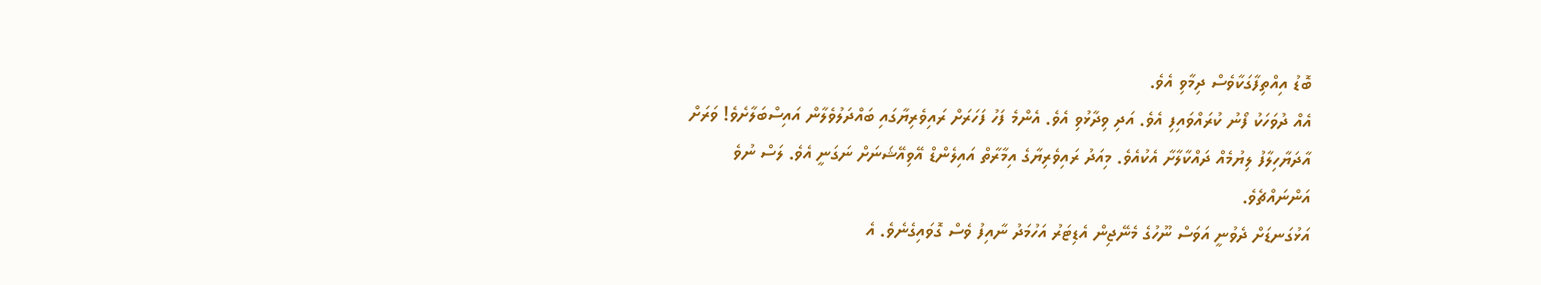ބޮޑު އިއްތިފާގަކާވެސް ދިމާވި އެވެ.
އެއް ދުވަހަކު ފޯނު ކުރައްވައިފި އެވެ. އަދި ވިދާޅުވި އެވެ. އެންމެ ފަހު ފަހަރަށް ރައިވެރިޔާގައި ބައްދަލުވެލާން އައިސްބަލާށެވެ! ވަރަށް އާދަޔާހިލާފު ލިޔުމެއް ދައްކާލާށާ އެކުއެވެ. މިއަދު ރައިވެރިޔާގެ އިމާރާތް އައިލެންޑް އޭވިއޭޝަނަށް ނަގަނީ އެވެ. ލަސް ނުވެ އަންނައްޗެވެ.
އަޅުގަނޑަށް ދެވުނީ އަވަސް ނޫހުގެ މެނޭޖިން އެޑިޓަރު އަހުމަދު ނާއިފު ވެސް ގޮވައިގެނެވެ. އެ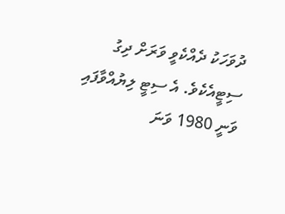ދުވަހަކު ދެއްކެވީ ވަރަށް ދިގު ސިޓީއެކެވެ. އެ ސިޓީ ލިޔުއްވާފައި ވަނީ 1980 ވަނަ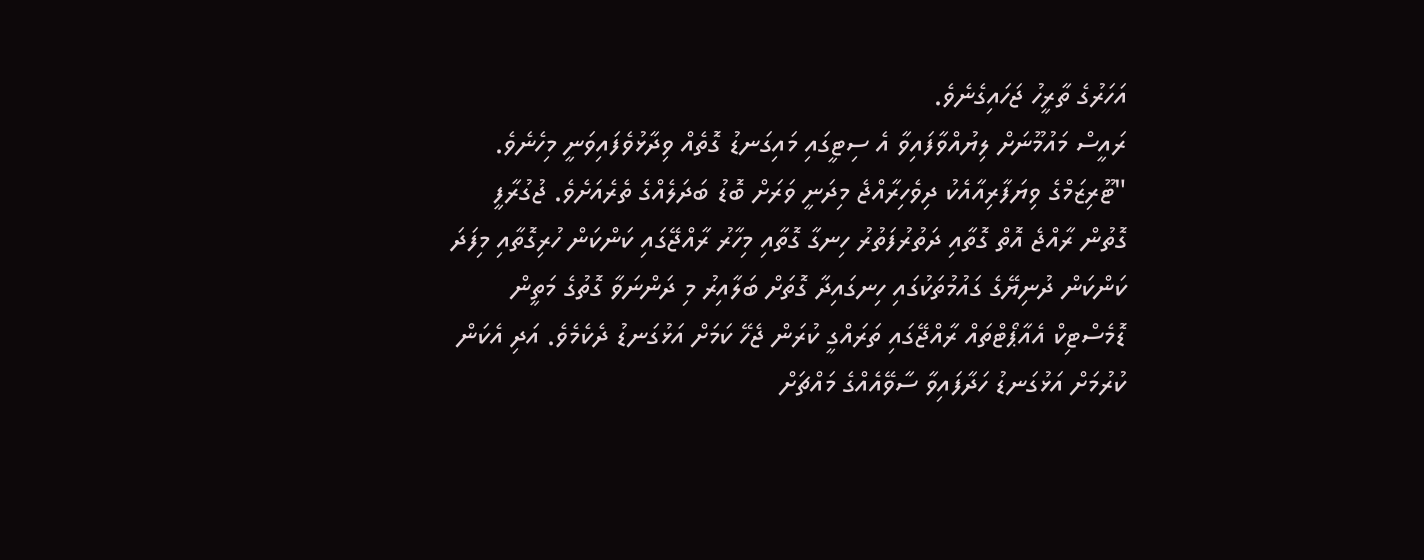އަހަރުގެ ތާރީހު ޖަހައިގެނެވެ.
ރައީސް މައުމޫނަށް ލިޔުއްވާފައިވާ އެ ސިޓީގައި މައިގަނޑު ގޮތެއް ވިދާޅުވެފައިވަނީ މިހެނެވެ. "ޓޫރިޒަމްގެ ވިޔަފާރިއާއެކު ދިވެހިރާއްޖެ މިދަނީ ވަރަށް ބޮޑު ބަދަލެއްގެ ތެރެއަށެވެ. ޖުގުރާފީ ގޮތުން ރާއްޖެ އޮތް ގޮތާއި ދަތުރުފަތުރު ހިނގާ ގޮތާއި މިހާރު ރާއްޖޭގައި ކަންކަން ހުރިގޮތާއި މިފަދަ ކަންކަން ދުނިޔޭގެ ގައުމުތަކުގައި ހިނގައިދާ ގޮތަށް ބަލާއިރު މި ދަންނަވާ ގޮތުގެ މަތީން ޑޮމެސްޓިކް އެއާޕޯޓްތައް ރާއްޖޭގައި ތަރައްގީ ކުރަން ޖެހޭ ކަމަށް އަޅުގަނޑު ދެކެމެވެ. އަދި އެކަން ކުރުމަށް އަޅުގަނޑު ހަދާފައިވާ ސާވޭއެއްގެ މައްޗަށް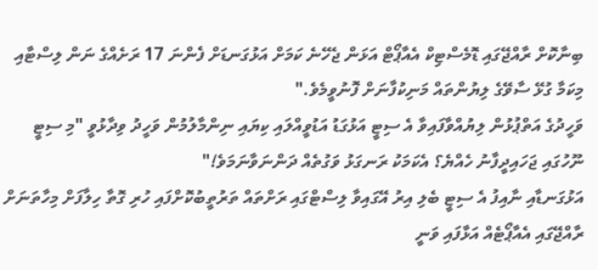ބިނާކޮށް ރާއްޖޭގައި ޑޮމެސްޓިކް އެއާޕޯޓް އަޅަން ޖެހޭނެ ކަމަށް އަޅުގަނޑަށް ފެންނަ 17 ރަށެއްގެ ނަން ލިސްޓާއި މިކަމާ ގުޅޭ ސާވޭގެ ލިޔުންތައް މަނިކުފާނަށް ފޮނުވީމެވެ."
ވަހީދުގެ އަތްޕުޅުން ލިޔުއްވާފައިވާ އެ ސިޓީ އަޅުގަޑު އަޑުވީއްލައި ކިޔައި ނިންމާލުމުން ވަހީދު ވިދާޅުވީ "މި ސިޓީ ނޫހުގައި ޖަހައިދީފާނު ހެއްޔެ؟ އެކަމަކު ރަނގަޅު ވަގުތެއް ދަންނަވާނަމަވެ!"
އަޅުގަނޑާއި ނާއިފު އެ ސިޓީ ބެލި އިރު އޭގައިވާ ލިސްޓްގައި ރަށްތައް ތަރުތީބުކޮށްފައި ހުރި ގޮތާ ހިލާފަށް މިހާތަނަށް ރާއްޖޭގައި އެއާޕޯޓެއް އަޅާފައި ވަނީ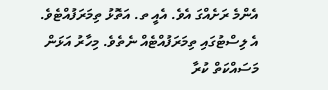އެންމެ ރަށެއްގަ އެވެ. އެއީ ތ. އަތޮޅު ތިމަރަފުއްޓެވެ. އެ ލިސްޓުގައި ތިމަރަފުއްޓެއް ނެތެވެ. މިހާރު އަޅަން މަސައްކަތް ކުރާ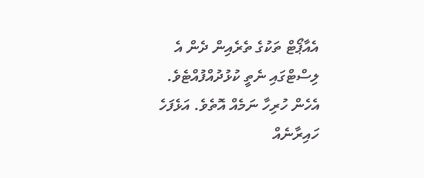އެއާޕޯޓް ތަކުގެ ތެރެއިން ދެން އެ ލިސްޓްގައި ނެތީ ކުޅުދުއްފުއްޓެވެ. އެހެން ހުރިހާ ނަމެއް އޮތެވެ. އަޅެފަހެ ހައިރާނެއް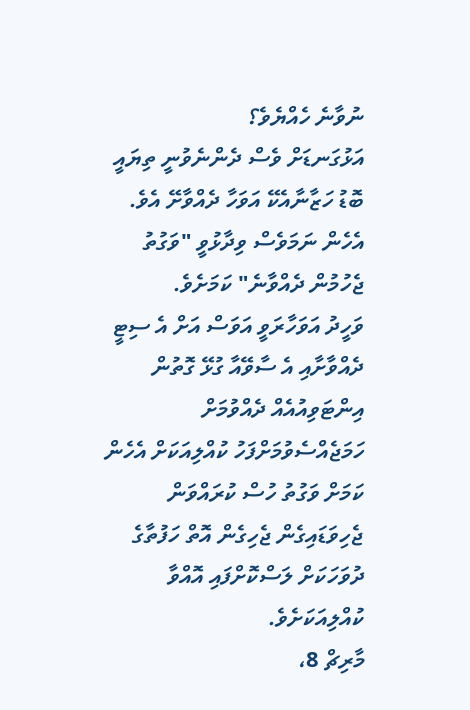ނުވާނެ ހެއްޔެވެ؟
އަޅުގަނޑަށް ވެސް ދެންނެވުނީ ތިޔައީ ބޮޑު ހަޒާނާއެކޭ އަވަހާ ދެއްވާށޭ އެވެ. އެހެން ނަމަވެސް ވިދާޅުވީ "ވަގުތު ޖެހުމުން ދެއްވާނެ" ކަމަށެވެ.
ވަހީދު އަވަހާރަވީ އަވަސް އަށް އެ ސިޓީ ދެއްވާށާއި އެ ސާވޭއާ ގުޅޭ ގޮތުން އިންޓަވިއުއެއް ދެއްވުމަށް ހަމަޖެއްސެވުމަށްފަހު ކުއްލިއަކަށް އެހެން ކަމަށް ވަގުތު ހުސް ކުރައްވަން ޖެހިވަޑައިގެން ޖެހިގެން އޮތް ހަފުތާގެ ދުވަހަކަށް ލަސްކޮށްފައި އޮއްވާ ކުއްލިއަކަށެވެ.
މާރިޗް 8،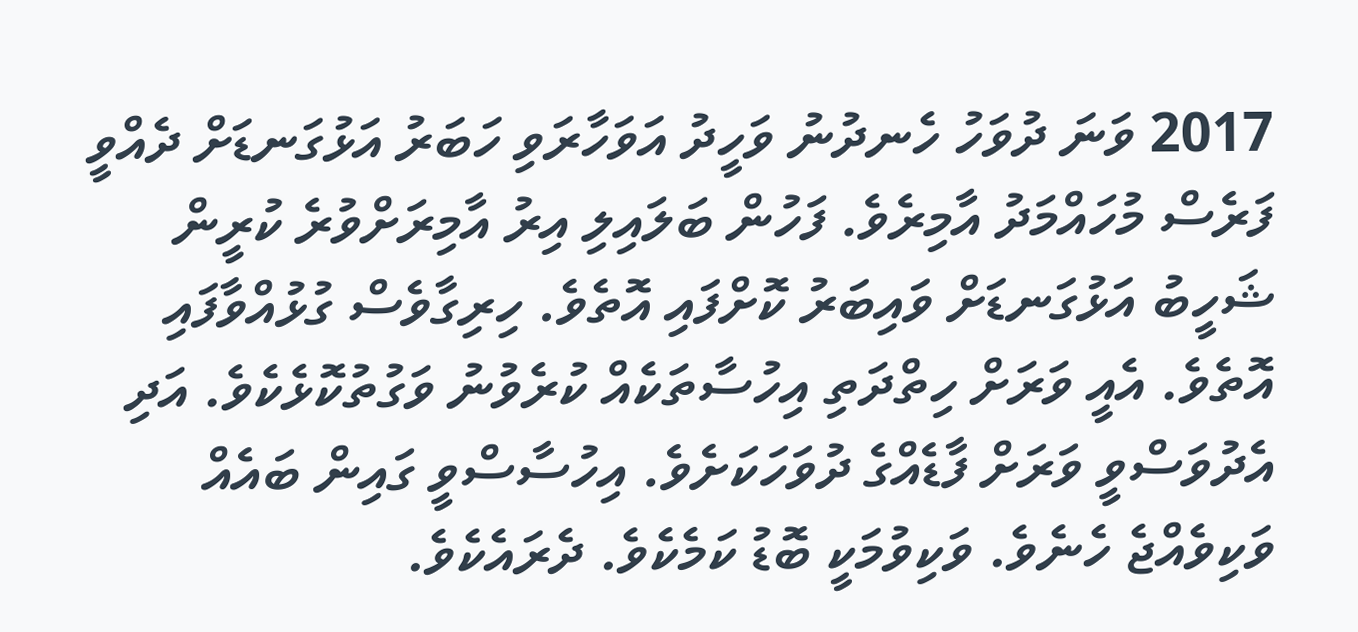2017 ވަނަ ދުވަހު ހެނދުނު ވަހީދު އަވަހާރަވި ހަބަރު އަޅުގަނޑަށް ދެއްވީ ފަރެސް މުހައްމަދު އާމިރެވެ. ފަހުން ބަލައިލި އިރު އާމިރަށްވުރެ ކުރީން ޝަހީބު އަޅުގަނޑަށް ވައިބަރު ކޮށްފައި އޮތެވެ. ހިރިގާވެސް ގުޅުއްވާފައި އޮތެވެ. އެއީ ވަރަށް ހިތްދަތި އިހުސާތަކެއް ކުރެވުނު ވަގުތުކޮޅެކެވެ. އަދި އެދުވަސްވީ ވަރަށް ފާޑެއްގެ ދުވަހަކަށެވެ. އިހުސާސްވީ ގައިން ބައެއް ވަކިވެއްޖެ ހެނެވެ. ވަކިވުމަކީ ބޮޑު ކަމެކެވެ. ދެރައެކެވެ.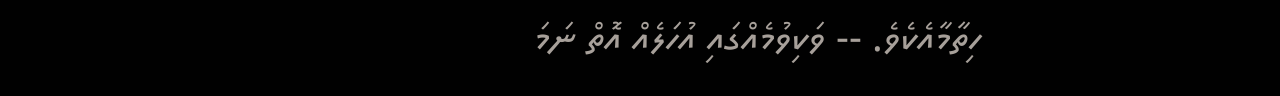ހިތާމާއެކެވެ. -- ވަކިވުމެއްގައި އުހަލެއް އޮތް ނަމަ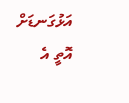އަޅުގަނޑަށް އޮތީ އެ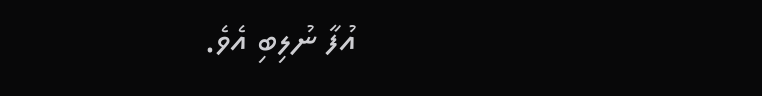އުފާ ނުލިބި އެވެ.